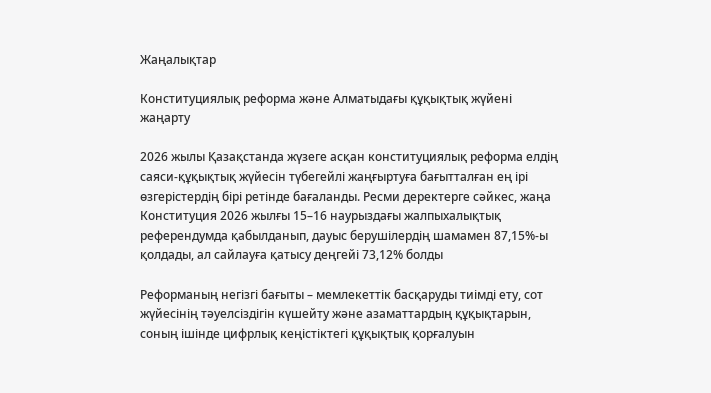Жаңалықтар

Конституциялық реформа және Алматыдағы құқықтық жүйені жаңарту

2026 жылы Қазақстанда жүзеге асқан конституциялық реформа елдің саяси-құқықтық жүйесін түбегейлі жаңғыртуға бағытталған ең ірі өзгерістердің бірі ретінде бағаланды. Ресми деректерге сәйкес, жаңа Конституция 2026 жылғы 15–16 наурыздағы жалпыхалықтық референдумда қабылданып, дауыс берушілердің шамамен 87,15%-ы қолдады, ал сайлауға қатысу деңгейі 73,12% болды

Реформаның негізгі бағыты – мемлекеттік басқаруды тиімді ету, сот жүйесінің тәуелсіздігін күшейту және азаматтардың құқықтарын, соның ішінде цифрлық кеңістіктегі құқықтық қорғалуын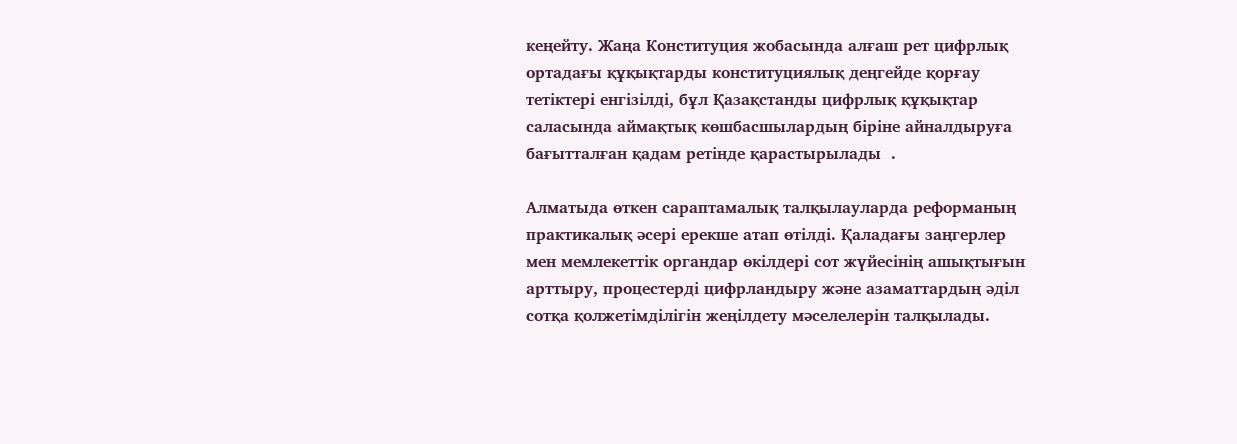кеңейту. Жаңа Конституция жобасында алғаш рет цифрлық ортадағы құқықтарды конституциялық деңгейде қорғау тетіктері енгізілді, бұл Қазақстанды цифрлық құқықтар саласында аймақтық көшбасшылардың біріне айналдыруға бағытталған қадам ретінде қарастырылады  .

Алматыда өткен сараптамалық талқылауларда реформаның практикалық әсері ерекше атап өтілді. Қаладағы заңгерлер мен мемлекеттік органдар өкілдері сот жүйесінің ашықтығын арттыру, процестерді цифрландыру және азаматтардың әділ сотқа қолжетімділігін жеңілдету мәселелерін талқылады.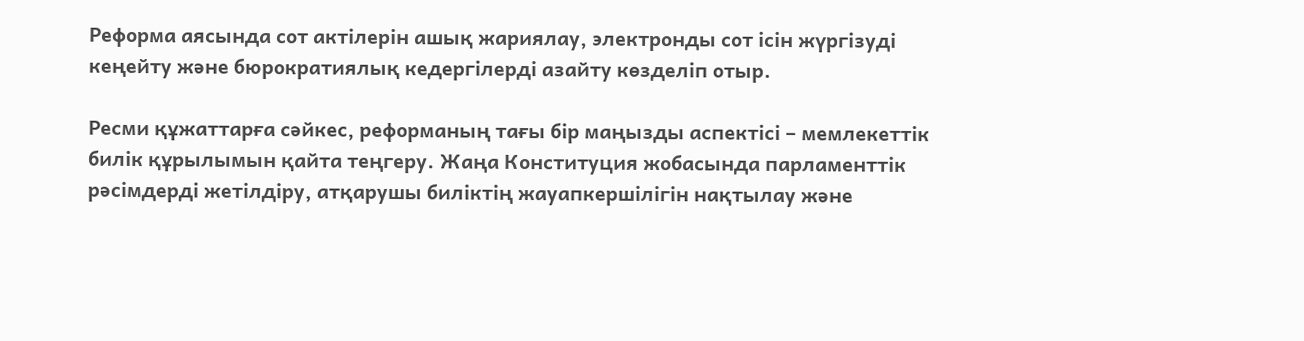Реформа аясында сот актілерін ашық жариялау, электронды сот ісін жүргізуді кеңейту және бюрократиялық кедергілерді азайту көзделіп отыр.

Ресми құжаттарға сәйкес, реформаның тағы бір маңызды аспектісі – мемлекеттік билік құрылымын қайта теңгеру. Жаңа Конституция жобасында парламенттік рәсімдерді жетілдіру, атқарушы биліктің жауапкершілігін нақтылау және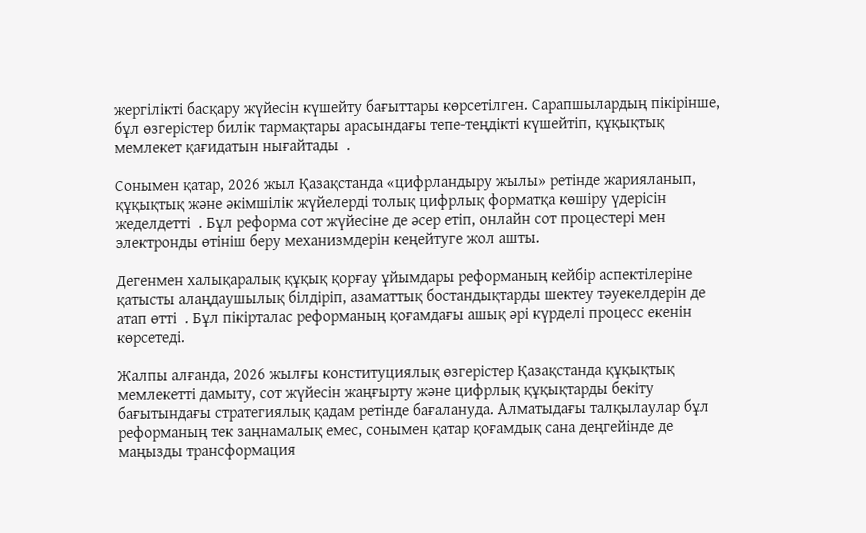жергілікті басқару жүйесін күшейту бағыттары көрсетілген. Сарапшылардың пікірінше, бұл өзгерістер билік тармақтары арасындағы тепе-теңдікті күшейтіп, құқықтық мемлекет қағидатын нығайтады  .

Сонымен қатар, 2026 жыл Қазақстанда «цифрландыру жылы» ретінде жарияланып, құқықтық және әкімшілік жүйелерді толық цифрлық форматқа көшіру үдерісін жеделдетті  . Бұл реформа сот жүйесіне де әсер етіп, онлайн сот процестері мен электронды өтініш беру механизмдерін кеңейтуге жол ашты.

Дегенмен халықаралық құқық қорғау ұйымдары реформаның кейбір аспектілеріне қатысты алаңдаушылық білдіріп, азаматтық бостандықтарды шектеу тәуекелдерін де атап өтті  . Бұл пікірталас реформаның қоғамдағы ашық әрі күрделі процесс екенін көрсетеді.

Жалпы алғанда, 2026 жылғы конституциялық өзгерістер Қазақстанда құқықтық мемлекетті дамыту, сот жүйесін жаңғырту және цифрлық құқықтарды бекіту бағытындағы стратегиялық қадам ретінде бағалануда. Алматыдағы талқылаулар бұл реформаның тек заңнамалық емес, сонымен қатар қоғамдық сана деңгейінде де маңызды трансформация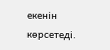екенін көрсетеді.